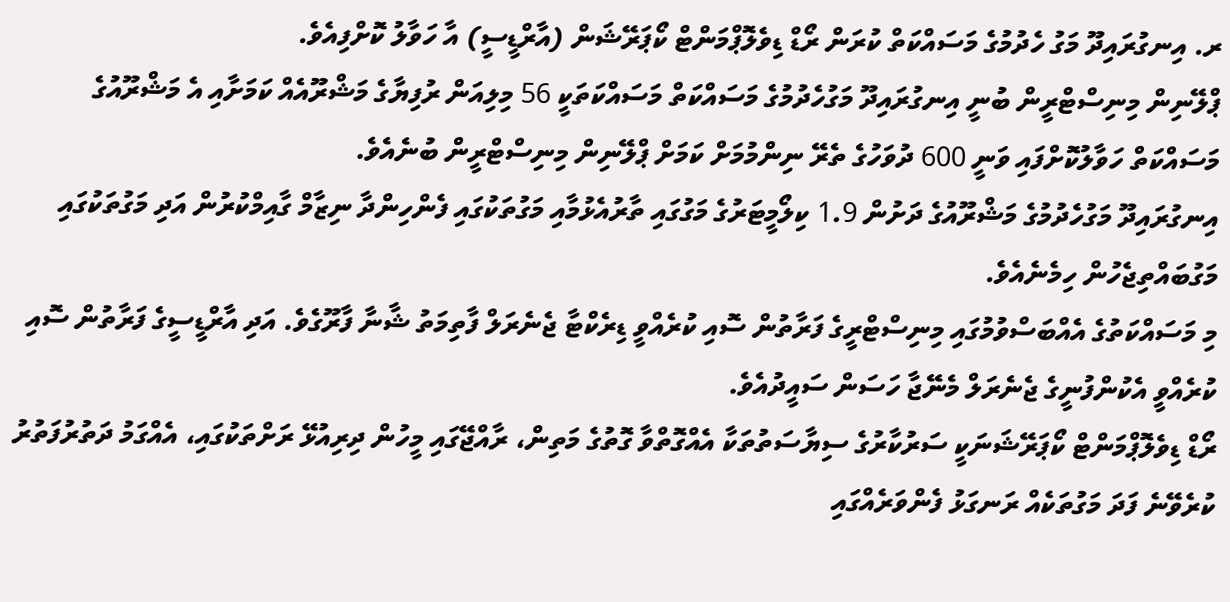ރ. އިނގުރައިދޫ މަގު ހެދުމުގެ މަސައްކަތް ކުރަން ރޯޑް ޑިވެލޮޕްމަންޓް ކޯޕަރޭޝަން (އާރްޑީސީ) އާ ހަވާލު ކޮށްފިއެވެ.
ޕްލޭނިން މިނިސްޓްރީން ބުނީ އިނގުރައިދޫ މަގުހެދުމުގެ މަސައްކަތް މަސައްކަތަކީ 56 މިލިއަން ރުފިޔާގެ މަޝްރޫއެއް ކަމަށާއި އެ މަޝްރޫއުގެ މަސައްކަތް ހަވާލުކޮށްފައި ވަނީ 600 ދުވަހުގެ ތެރޭ ނިންމުމަށް ކަމަށް ޕްލޭނިން މިނިސްޓްރީން ބުނެއެވެ.
އިނގުރައިދޫ މަގުހެދުމުގެ މަޝްރޫއުގެ ދަށުން 1.9 ކިލޯމީޓަރުގެ މަގުގައި ތާރުއެޅުމާއި މަގުތަކުގައި ފެންހިންދާ ނިޒާމް ގާއިމްކުރުން އަދި މަގުތަކުގައި މަގުބައްތިޖެހުން ހިމެނެއެވެ.
މި މަސައްކަތުގެ އެއްބަސްވުމުގައި މިނިސްޓްރީގެ ފަރާތުން ސޮއި ކުރެއްވީ ޑިރެކްޓާ ޖެނެރަލް ފާތިމަތު ޝާނާ ފާރޫގެވެ. އަދި އާރްޑީސީގެ ފަރާތުން ސޮއި ކުރެއްވީ އެކުންފުނީގެ ޖެނެރަލް މެނޭޖާ ހަސަން ސައީދުއެވެ.
ރޯޑް ޑިވެލޮޕްމަންޓް ކޯޕަރޭޝަނަކީ ސަރުކާރުގެ ސިޔާސަތުތަކާ އެއްގޮތްވާ ގޮތުގެ މަތިން، ރާއްޖޭގައި މީހުން ދިރިއުޅޭ ރަށްތަކުގައި، އެއްގަމު ދަތުރުފަތުރު ކުރެވޭނެ ފަދަ މަގުތަކެއް ރަނގަޅު ފެންވަރެއްގައި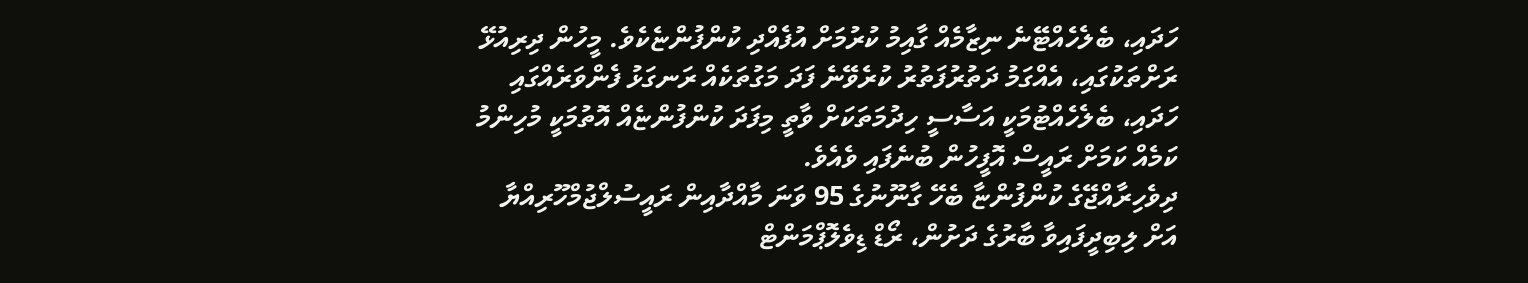ހަދައި، ބެލެހެއްޓޭނެ ނިޒާމެއް ގާއިމު ކުރުމަށް އުފެއްދި ކުންފުންޏެކެވެ. މީހުން ދިރިއުޅޭ ރަށްތަކުގައި، އެއްގަމު ދަތުރުފަތުރު ކުރެވޭނެ ފަދަ މަގުތަކެއް ރަނގަޅު ފެންވަރެއްގައި ހަދައި، ބެލެހެއްޓުމަކީ އަސާސީ ހިދުމަތަކަށް ވާތީ މިފަދަ ކުންފުންޏެއް އޮތުމަކީ މުހިންމު ކަމެއް ކަމަށް ރައީސް އޮފީހުން ބުނެފައި ވެއެވެ.
ދިވެހިރާއްޖޭގެ ކުންފުންޏާ ބެހޭ ގާނޫނުގެ 95 ވަނަ މާއްދާއިން ރައީސުލްޖުމްހޫރިއްޔާ އަށް ލިބިދީފައިވާ ބާރުގެ ދަށުން، ރޯޑް ޑިވެލޮޕްމަންޓް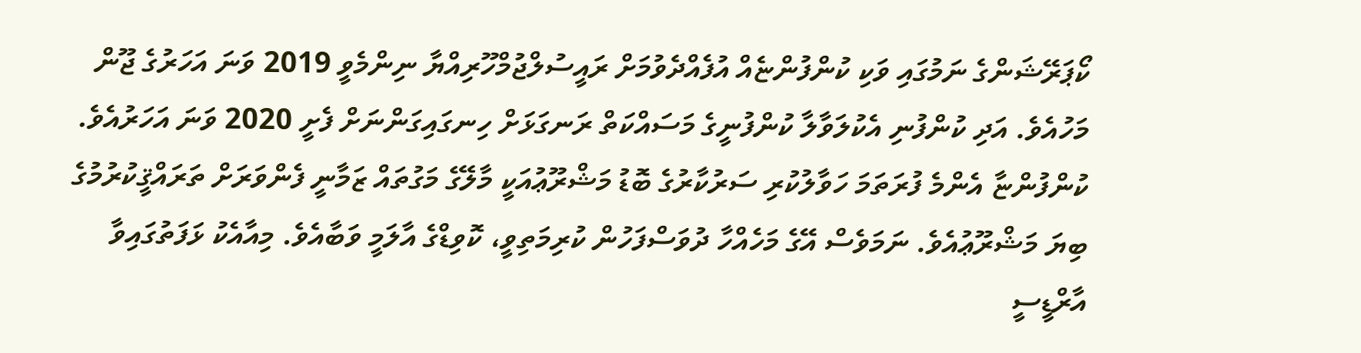ކޯޕަރޭޝަންގެ ނަމުގައި ވަކި ކުންފުންޏެއް އުފެއްދެވުމަށް ރައީސުލްޖުމްހޫރިއްޔާ ނިންމެވީ 2019 ވަނަ އަހަރުގެ ޖޫން މަހުއެވެ. އަދި ކުންފުނި އެކުލަވާލާ ކުންފުނީގެ މަސައްކަތް ރަނގަޅަށް ހިނގައިގަންނަށް ފެށީ 2020 ވަނަ އަހަރުއެވެ.
ކުންފުންޏާ އެންމެ ފުރަތަމަ ހަވާލުކުރި ސަރުކާރުގެ ބޮޑު މަޝްރޫޢުއަކީ މާލޭގެ މަގުތައް ޒަމާނީ ފެންވަރަށް ތަރައްޤީކުރުމުގެ ބިޔަ މަޝްރޫޢުއެވެ. ނަމަވެސް އޭގެ މަހެއްހާ ދުވަސްފަހުން ކުރިމަތިވީ، ކޮވިޑްގެ އާލަމީ ވަބާއެވެ. މިއާއެކު ޅަފަތުގައިވާ އާރްޑީސީ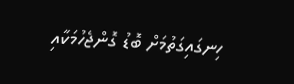ހިނގައިގަތުމަށް ބޮޑު ގޮންޖެހުމަކާއި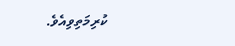ކުރިމަތިވިއެވެ.